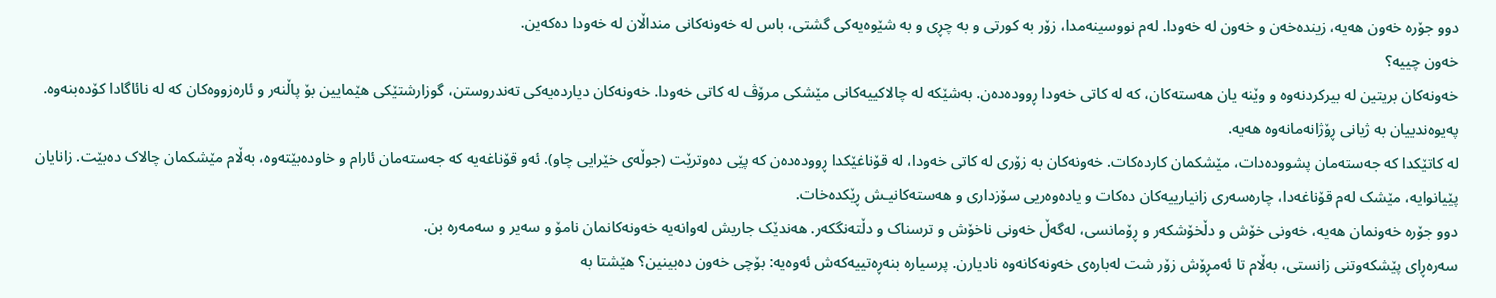دوو جۆرە خەون هەیە، زیندەخەن و خەون لە خەودا. لەم نووسینەمدا، زۆر بە کورتی و بە چڕی و بە شێوەیەکی گشتی، باس لە خەونەکانی منداڵان لە خەودا دەکەین.
خەون چییە؟
خەونەکان بریتین لە بیرکردنەوە و وێنە یان هەستەکان، کە لە کاتی خەودا ڕوودەدەن. بەشێکە لە چالاکییەکانی مێشکی مرۆڤ لە کاتی خەودا. خەونەکان دیاردەیەکی تەندروستن، گوزارشتێکی هێمایین بۆ پاڵنەر و ئارەزووەکان کە لە نائاگادا کۆدەبنەوە. پەیوەندییان بە ژیانی ڕۆژانەمانەوە هەیە.
لە کاتێکدا کە جەستەمان پشوودەدات، مێشکمان کاردەکات. خەونەکان بە زۆری لە کاتی خەودا، لە قۆناغێکدا ڕوودەدەن کە پێی دەوترێت (جوڵەی خێرایی چاو). ئەو قۆناغەیە کە جەستەمان ئارام و خاودەبێتەوە، بەڵام مێشکمان چالاک دەبێت. زانایان پێیانوایە، مێشک لەم قۆناغەدا، چارەسەری زانیارییەکان دەکات و یادەوەریی سۆزداری و هەستەکانیـش ڕێکدەخات.
دوو جۆرە خەونمان هەیە، خەونی خۆش و دڵخۆشکەر و ڕۆمانسی، لەگەڵ خەونی ناخۆش و ترسناک و دڵتەنگکەر. هەندێک جاریش لەوانەیە خەونەکانمان نامۆ و سەیر و سەمەرە بن.
سەرەڕای پێشکەوتنی زانستی، بەڵام تا ئەمڕۆش زۆر شت لەبارەی خەونەکانەوە نادیارن. پرسیارە بنەڕەتییەکەش ئەوەیە: بۆچی خەون دەبینین؟ هێشتا بە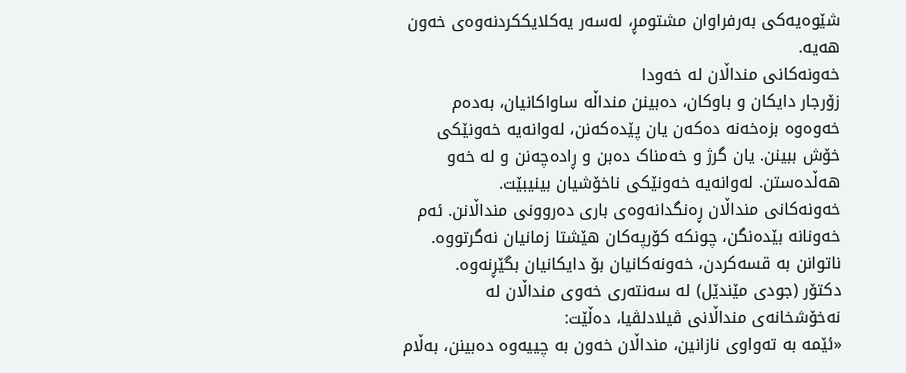شێوەیەکی بەرفراوان مشتومڕ، لەسەر یەکلایککردنەوەی خەون هەیە.
خەونەکانی منداڵان لە خەودا
زۆرجار دایکان و باوکان، دەبینن منداڵە ساواکانیان، بەدەم خەوەوە بزەخەنە دەکەن یان پێدەکەنن، لەوانەیە خەونێکی خۆش ببینن. یان گرژ و خەمناک دەبن و ڕادەچەنن و لە خەو هەڵدەستن. لەوانەیە خەونێکی ناخۆشیان بینیبێت.
خەونەکانی منداڵان ڕەنگدانەوەی باری دەروونی منداڵانن. ئەم خەونانە بێدەنگن، چونکە کۆرپەکان هێشتا زمانیان نەگرتووە. ناتوانن بە قسەکردن، خەونەکانیان بۆ دایکانیان بگێڕنەوە.
دکتۆر (جودی مێندێل) لە سەنتەری خەوی منداڵان لە نەخۆشخانەی منداڵانی ڤیلادلڤیا، دەڵێت:
«ئێمە بە تەواوی نازانین، منداڵان خەون بە چییەوە دەبینن، بەڵام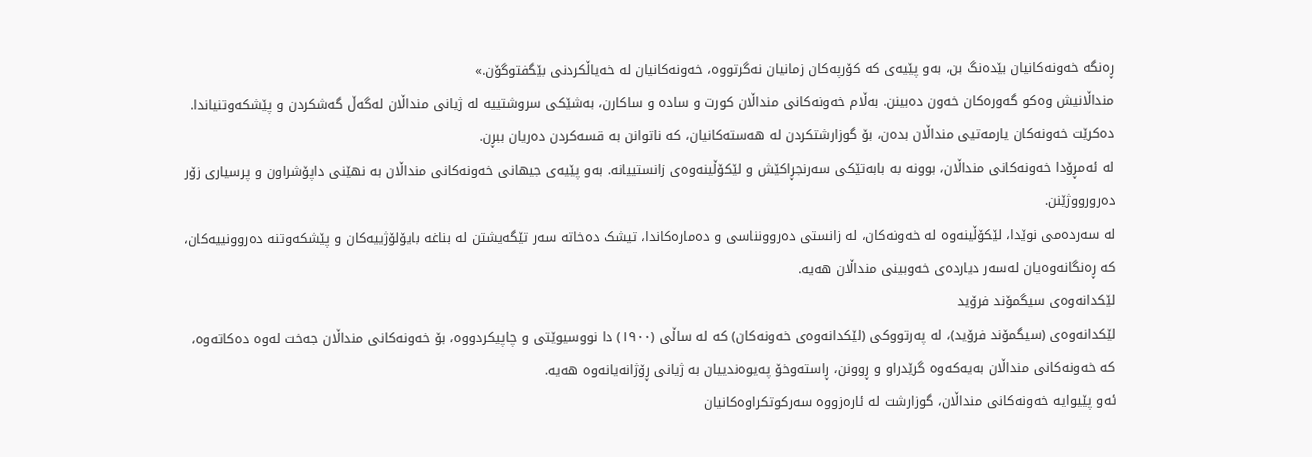ڕەنگە خەونەکانیان بێدەنگ بن، بەو پێیەی کە کۆرپەکان زمانیان نەگرتووە، خەونەکانیان لە خەیاڵکردنی بێگفتوگۆن.»
منداڵانیش وەکو گەورەکان خەون دەبینن. بەڵام خەونەکانی منداڵان کورت و سادە و ساکارن، بەشێکی سروشتییە لە ژیانی منداڵان لەگەڵ گەشکردن و پێشکەوتنیاندا.
دەکرێت خەونەکان یارمەتیی منداڵان بدەن، بۆ گوزارشتکردن لە هەستەکانیان، کە ناتوانن بە قسەکردن دەریان ببڕن.
لە ئەمڕۆدا خەونەکانی منداڵان، بوونە بە بابەتێکی سەرنجڕاکێش و لێکۆڵینەوەی زانستییانە. بەو پێیەی جیهانی خەونەکانی منداڵان بە نهێنی داپۆشراون و پرسیاری زۆر دەرورووژێنن.
لە سەردەمی نوێدا، لێکۆڵینەوە لە خەونەکان، لە زانستی دەروونناسی و دەمارەکاندا، تیشک دەخاتە سەر تێگەیشتن لە بناغە بایۆلۆژییەکان و پێشکەوتنە دەروونییەکان، کە ڕەنگانەوەیان لەسەر دیاردەی خەوبینی منداڵان هەیە.
لێکدانەوەی سیگمۆند فرۆید
لێکدانەوەی (سیگمۆند فرۆید)، لە پەرتووکی (لێکدانەوەی خەونەکان) کە لە ساڵی (١٩٠٠) دا نووسیوێتی و چاپیکردووە، بۆ خەونەکانی منداڵان جەخت لەوە دەکاتەوە، کە خەونەکانی منداڵان بەیەکەوە گرێدراو و ڕوونن، ڕاستەوخۆ پەیوەندییان بە ژیانی ڕۆژانەیانەوە هەیە.
ئەو پێیوایە خەونەکانی منداڵان، گوزارشت لە ئارەزووە سەرکوتکراوەکانیان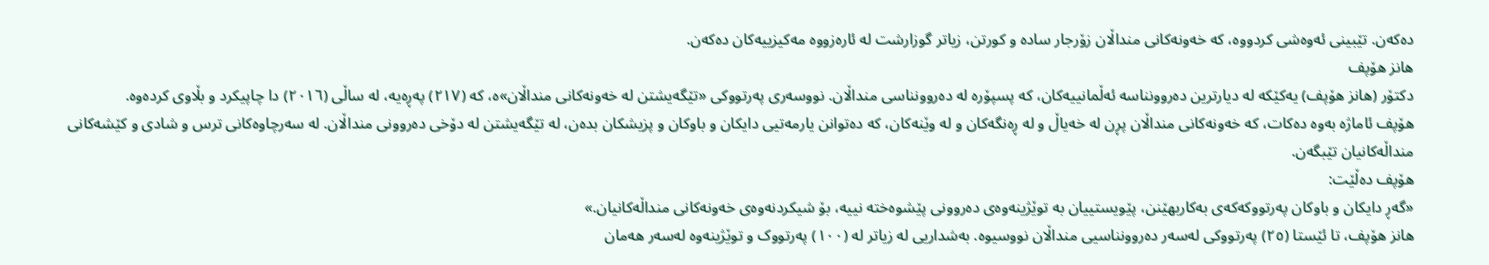دەکەن. تێبینی ئەوەشی کردووە، کە خەونەکانی منداڵان زۆرجار سادە و کورتن، زیاتر گوزارشت لە ئارەزووە مەکیزییەکان دەکەن.
هانز هۆپف
دکتۆر (هانز هۆپف) یەکێکە لە دیارترین دەروونناسە ئەڵمانییەکان، کە پسپۆرە لە دەروونناسی منداڵان. نووسەری پەرتووکی «تێگەیشتن لە خەونەکانی منداڵان»ە، کە (٢١٧) پەڕەیە، لە ساڵی (٢٠١٦) دا چاپیکرد و بڵاوی کردەوە.
هۆپف ئاماژە بەوە دەکات، کە خەونەکانی منداڵان پڕن لە خەیاڵ و لە ڕەنگەکان و لە وێنەکان، کە دەتوانن یارمەتیی دایکان و باوکان و پزیشکان بدەن، لە تێگەیشتن لە دۆخی دەروونی منداڵان. لە سەرچاوەکانی ترس و شادی و کێشەکانی منداڵەکانیان تێبگەن.
هۆپف دەڵێت:
«گەڕ دایکان و باوکان پەرتووکەکەی بەکاربهێنن، پێویستییان بە توێژینەوەی دەروونی پێشوەختە نییە، بۆ شیکردنەوەی خەونەکانی منداڵەکانیان.»
هانز هۆپف، تا ئێستا (٢٥) پەرتووکی لەسەر دەروونناسیی منداڵان نووسیوە. بەشداریی لە زیاتر لە (١٠٠) پەرتووک و توێژینەوە لەسەر هەمان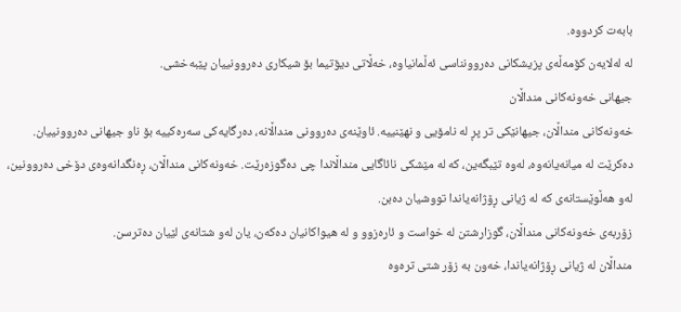بابەت کردووە.
لە لەلایەن کۆمەڵەی پزیشکانی دەروونناسی ئەڵمانیاوە، خەڵاتی دیۆتیما بۆ شیکاری دەروونییان پێبەخشی.
جیهانی خەونەکانی منداڵان
خەونەکانی منداڵان، جیهانێکی تر پڕ لە نامۆیی و نهێنییە. ئاوێنەی دەروونی منداڵانە، دەرگایەکی سەرەکییە بۆ ناو جیهانی دەروونییان.
دەکرێت لە میانەیانەوە، لەوە تێبگەین، کە لە مێشکی نائاگایی منداڵاندا چی دەگوزەرێت. خەونەکانی منداڵان، ڕەنگدانەوەی دۆخی دەروونین، لەو هەڵوێستانەی کە لە ژیانی ڕۆژانەیاندا تووشیان دەبن.
زۆربەی خەونەکانی منداڵان، گوزارشتن لە خواست و ئارەزوو و لە هیواکانیان دەکەن، یان لەو شتانەی لێیان دەترسن.
منداڵان لە ژیانی ڕۆژانەیاندا، خەون بە زۆر شتی ترەوە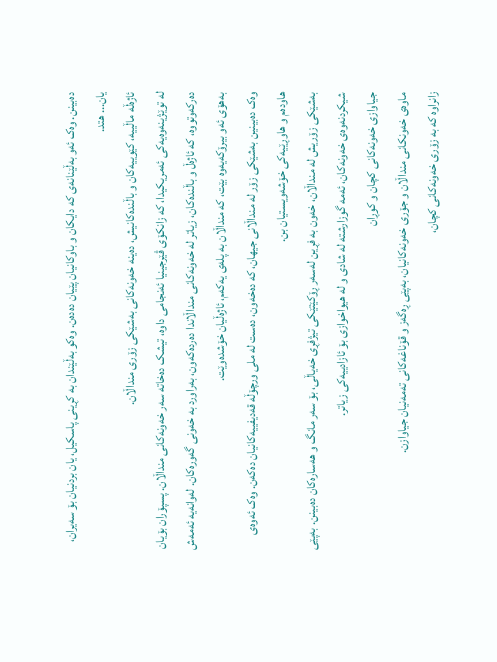دەبینن. وەک ئەو بەڵێنانەی کە دایکان و باوکانیان پێیان دەدەن. وەکو بەڵێندان بە کڕینی پاسکیل، یان بردنیان بۆ سەیران، یان... هتد.
ئاژەڵە ماڵییە، کێوییەکان و باڵندەکانیش، دەینە خەونەکانی بەشێکی زۆری منداڵان.
لە توێژینەوەیەکی ئەمریکیدا، کە زانکۆی ڤێرجینیا ئەنجامی داوە، تیشک دەخاتە سەر خەونەکانی منداڵان. پسپۆران بۆیان دەرکەوتووە، کە ئاژەڵ و باڵندەکان، زیاتر لە خەونەکانی منداڵاندا دەردەکەون، بەراورد بە خەونی گەورەکان. لەوانەیە ئەمەش بەهۆی ئەو بیرۆکەیەوە بێت، کە منداڵان بە پلەی یەکەم، ئاژەڵیان خۆشدەوێت.
وەک دەبینین بەشێکی زۆر لە منداڵانی جیهان، کە دەخەون، دەست لە ملی ورچۆڵە قەدیفییەکانیان دەکەن. وەک ئەوەی هاودەم و هاوڕێیەکی خۆشەویستیان بن.
بەشێکی زۆریش لە منداڵان، خەون بە فڕین لەسەر ڕۆکێتێکی تیژفڕی خەیاڵی، بۆ سەر مانگ و هەسارەکان دەبینن. بەپێی شیکردنەوەی خەونەکان، ئەمە گوزارشتە لە شادی و لە هیواخوازی بۆ ئازادییەکی زیاتر.
جیاوازی خەونەکانی کچان و کوڕان
ماوەی خەونکانی منداڵان و جۆری خەونەکانیان، بەپێی ڕەگەز و قۆناغەکانی تەمەنیان جیاوازن.
زانراوە کە بە زۆری خەونەکانی کچان،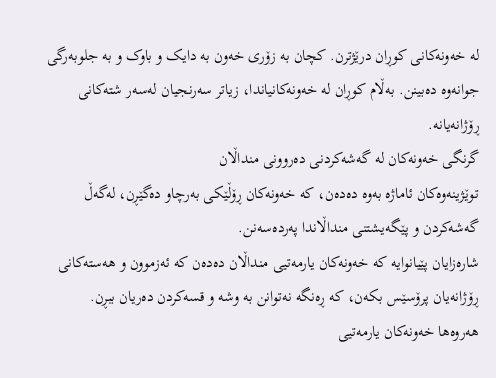لە خەونەکانی کوڕان درێژترن. کچان بە زۆری خەون بە دایک و باوک و بە جلوبەرگی جوانەوە دەبینن. بەڵام کوڕان لە خەونەکانیاندا، زیاتر سەرنجیان لەسەر شتەکانی ڕۆژانەیانە.
گرنگی خەونەکان لە گەشەکردنی دەروونی منداڵان
توێژینەوەکان ئاماژە بەوە دەدەن، کە خەونەکان ڕۆڵێکی بەرچاو دەگێڕن، لەگەڵ گەشەکردن و پێگەیشتنی منداڵاندا پەردەسەنن.
شارەزایان پێیانوایە کە خەونەکان یارمەتیی منداڵان دەدەن کە ئەزموون و هەستەکانی ڕۆژانەیان پرۆسێس بکەن، کە ڕەنگە نەتوانن بە وشە و قسەکردن دەریان ببڕن.
هەروەها خەونەکان یارمەتیی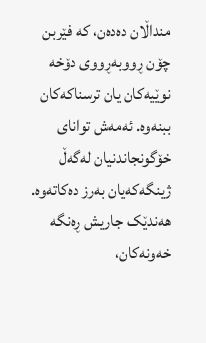منداڵان دەدەن، کە فێربن چۆن ڕووبەڕووی دۆخە نوێیەکان یان ترسناکەکان ببنەوە. ئەمەش توانای خۆگونجاندنیان لەگەڵ ژینگەکەیان بەرز دەکاتەوە.
هەندێک جاریش ڕەنگە خەونەکان،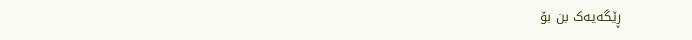ڕێگەیەک بن بۆ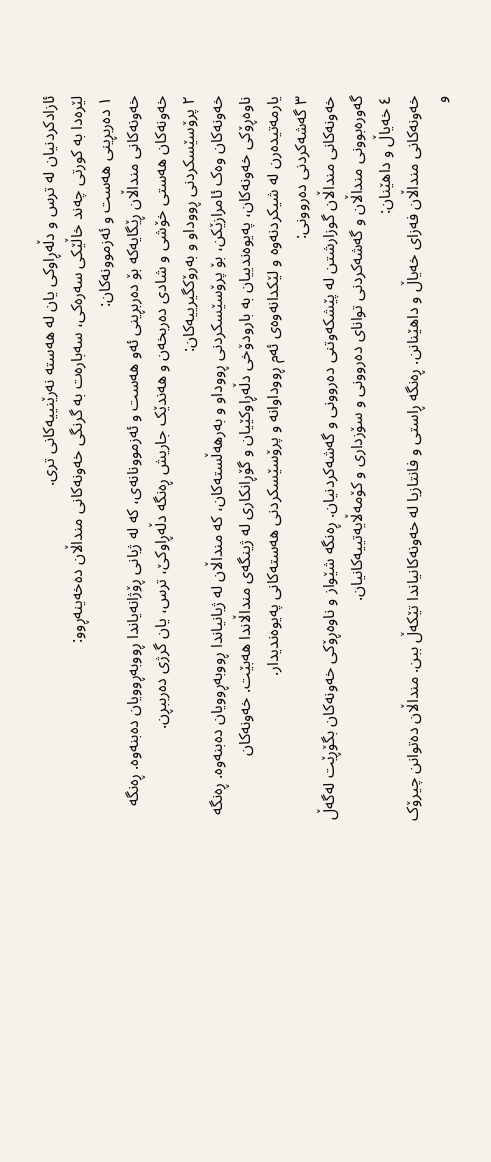ئازادکردنیان لە ترس و دڵەڕاوکی یان لە هەستە نەرێنییەکانی تری.
لێرەدا بە کورتی چەند خاڵێکی سەرەکی، سەبارەت بە گرنگی خەونەکانی منداڵان دەخەینەڕوو:
١ دەربڕینی هەست و ئەزموونەکان:
خەونەکانی منداڵان ڕێگایەکە بۆ دەربڕینی ئەو هەست و ئەزموونانەی، کە لە ژیانی ڕۆژانەیاندا ڕووبەڕوویان دەبنەوە. ڕەنگە خەونەکان هەستی خۆشی و شادی دەربخەن و هەندێک جاریش ڕەنگە دڵەڕاوکێ، ترس، یان گرژی دەرببڕن.
٢ پرۆسێسکردنی ڕووداو و بەرۆکگیرییەکان:
خەونەکان وەک ئامرازێکن، بۆ پرۆسێسکردنی ڕووداو و بەرهەڵستەکان، کە منداڵان لە ژیانیاندا ڕووبەڕوویان دەبنەوە. ڕەنگە ناوەڕۆکی خەونەکان، پەیوەندییان بە بارودۆخی دڵەڕاوکێیان و گۆڕانکاری لە ژینگەی منداڵاندا هەبێت. خەونەکان یارمەتیدەرن لە شیکردنەوە و لێکدانەوەی ئەم ڕووداوانە و پرۆسێسکردنی هەستەکانی پەیوەندیدار.
٣ گەشەکردنی دەروونی:
خەونەکانی منداڵان گوزارشتن لە پێشکەوتنی دەروونی و گەشەکردنیان. ڕەنگە شێواز و ناوەڕۆکی خەونەکان بگۆڕێت لەگەڵ گەورەبوونی منداڵان و گەشەکردنی توانای دەروونی و سۆزداری و کۆمەڵایەتییەکانیان.
٤ خەیاڵ و داهێنان:
خەونەکانی منداڵان فەزای خەیاڵ و داهێنانن. ڕەنگە ڕاستی و فانتازیا لە خەونەکانیاندا تێکەڵ ببن. منداڵان دەتوانن چیرۆک و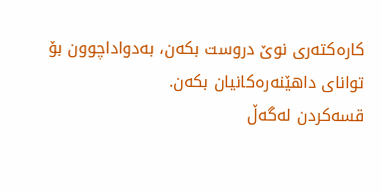کارەکتەری نوێ دروست بکەن، بەدواداچوون بۆ توانای داهێنەرەکانیان بکەن.
قسەکردن لەگەڵ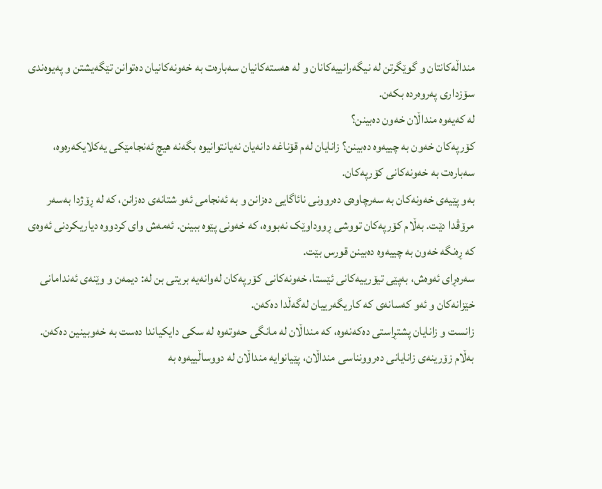منداڵەکانتان و گوێگرتن لە نیگەرانییەکانان و لە هەستەکانیان سەبارەت بە خەونەکانیان دەتوانن تێگەیشتن و پەیوەندی سۆزداری پەروەردە بکەن.
لە کەیەوە منداڵان خەون دەبینن؟
کۆرپەکان خەون بە چییەوە دەبینن؟ زانایان لەم قۆناغە دانەیان نەیانتوانیوە بگەنە هیچ ئەنجامێکی یەکلایکەرەوە، سەبارەت بە خەونەکانی کۆرپەکان.
بەو پێیەی خەونەکان بە سەرچاوەی دەروونی نائاگایی دەزانن و بە ئەنجامی ئەو شتانەی دەزانن، کە لە ڕۆژدا بەسەر مرۆڤدا دێت. بەڵام کۆرپەکان تووشی ڕووداوێک نەبووە، کە خەونی پێوە ببینن. ئەمەش وای کردووە دیاریکردنی ئەوەی کە ڕەنگە خەون بە چییەوە دەبینن قورس بێت.
سەرەڕای ئەوەش، بەپێی تیۆرییەکانی ئێستا، خەونەکانی کۆرپەکان لەوانەیە بریتی بن لە: دیمەن و وێنەی ئەندامانی خێزانەکان و ئەو کەسانەی کە کاریگەرییان لەگەڵدا دەکەن.
زانست و زانایان پشتڕاستی دەکەنەوە، کە منداڵان لە مانگی حەوتەوە لە سکی دایکیاندا دەست بە خەوبینین دەکەن.
بەڵام زۆرینەی زانایانی دەروونناسی منداڵان، پێیانوایە منداڵان لە دووساڵییەوە بە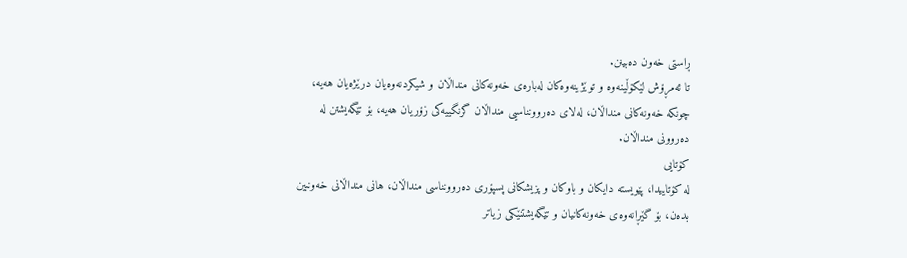ڕاستی خەون دەبینن.
تا ئەمڕۆش لێکۆڵینەوە و توێژینەوەکان لەبارەی خەونەکانی منداڵان و شیکردنەوەیان درێژەیان هەیە، چونکە خەونەکانی منداڵان، لەلای دەروونناسیی منداڵان گرنگییەکی زۆریان هەیە، بۆ تێگەیشتن لە دەروونی منداڵان.
کۆتایی
لە کۆتاییدا، پێویستە دایکان و باوکان و پزیشکانی پسپۆری دەروونناسی منداڵان، هانی منداڵانی خەونبین بدەن، بۆ گێڕانەوەی خەونەکانیان و تێگەیشتنێکی زیاتر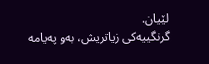لێیان.
گرنگییەکی زیاتریش، بەو پەیامە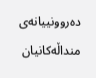دەروونییانەی منداڵەکانیان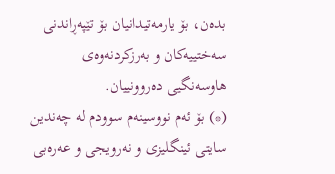بدەن، بۆ یارمەتیدانیان بۆ تێپەڕاندنی سەختییەکان و بەرزکردنەوەی هاوسەنگیی دەروونییان.
(*) بۆ ئەم نووسینەم سوودم لە چەندین سایتی ئینگلیزی و نەرویجی و عەرەبی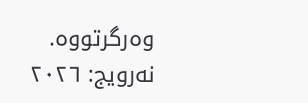وەرگرتووە.
نەرویج: ٢٠٢٦